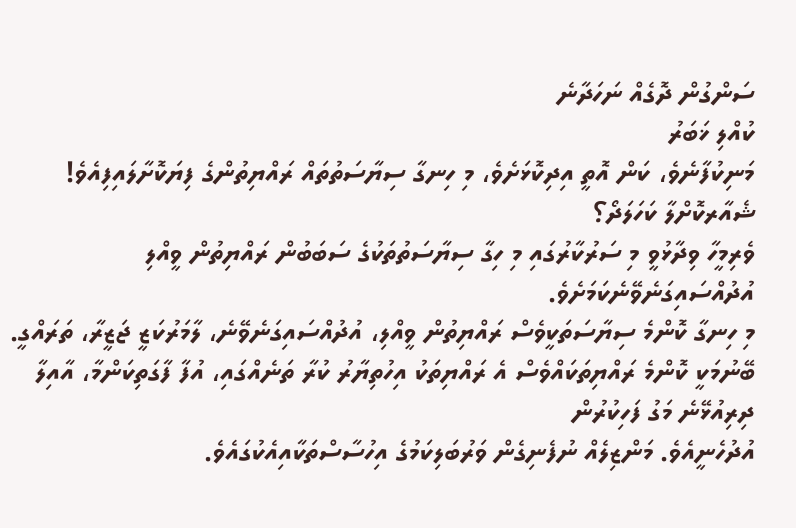ސަންގުން ދޮގެއް ނަހަދާނެ
ކުއްލި ޚަބަރު
މަނިކުފާނެވެ، ކަން އޮތީ އިދިކޮޅަށެވެ، މި ހިނގާ ސިޔާސަތުތައް ރައްޔިތުންގެ ފިޔަކޮށާލައިފިއެވެ!
ޝެއާރކޮށްލާ ކަހަލަދޯ؟
ވެރިމީހާ ވިދާޅުވީ މި ސަރުކާރުގައި މި ހިގާ ސިޔާސަތުތަކުގެ ސަބަބުން ރައްޔިތުން ވީއްލި އުދުއްސައިގަނެވޭނެކަމަށެވެ.
މި ހިނގާ ކޮންމެ ސިޔާސަތަކީވެސް ރައްޔިތުން ވީއްލި، އުދުއްސައިގަނެވޭނެ، ލާމަރުކަޒީ ޖަޒީރާ، ތަރައްގީ. ބޭނުމަކީ ކޮންމެ ރައްޔިތަކައްވެސް އެ ރައްޔިތަކު އިހުތިޔާރު ކުރާ ތަނެއްގައި، އުފާ ފާގަތިކަންމާ، އާއިލާ ދިރިއުޅޭނެ މަގު ފަހިކުރުން
އުދުހެނީއެވެ. މަންޒިލެއް ނުފެނިގެން ވަރުބަލިކަމުގެ އިހުސާސްތަކާއިއެކުގައެވެ.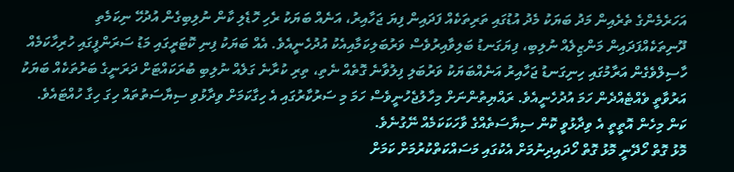އަހަރެމެންގެ ތެރެއިން މަދު ބަޔަކު މެދު އުޑުގައި ތަރިތަކެއް ފަދައިން ފިޔަ ޖަހާއިރު، އަނެއް ބަޔަކު ރެހި ހޮޑެލި ކާން ނުލިބިގެން އުދުހޭ ނިކަމެތި ދޫނިތަކެއްފަދައިން މަންޒިލެއް ނުލިބި، ފިޔަގަނޑު ބަލިވާއިރުވެސް ވަރުބަލިކަމާއިއެކު އުދުހެނީއެވެ. އެއް ބަޔަކު ފިނި ކޮޓަރީގައި މަޑު ސަރަންފީގައި ހުރިހާކަމެއް ހާސިލްވެގެން އަރާމުގައި ހިނިގަނޑު ޖަހާއިރު އަނެއްބަޔަކު ވަރުބަލި ފިލުވާނެ ގޮތެއް ނެތި، ތިރި ކުރާނެ ގަލެއް ނުލިބި ބުރަކައްޓަށް ދަރަނީގެ ބަރުތަކެއް ބަޔަކު އަރުވާތީ ވެއްޓެއްދެން ހަމަ އުދުހެނީއެވެ. ރައްޔިތުންނަށް މިހާލުޖެހުނީވެސް ހަމަ މި ސަރުކާރުގައި އެ ހިގާކަމަށް ވިދާޅުވި ސިޔާސަތުތައް ހިގަ ހިގާ ހުއްޓައެވެ.
ކަން މިހެން އޮތީތީ އެ ވިދާޅުވީ ކޮން ސިޔާސަތެއްގެ ވާހަކަކަމެއް ނޭގުނެވެ.
މޮޅު ގޮތް ހޯދޭނީ މޮޅު ގޮތް ހޯދައިދިނުމަށް އެކުގައި މަސައްކަތްކުރުމަށް ކަމަށް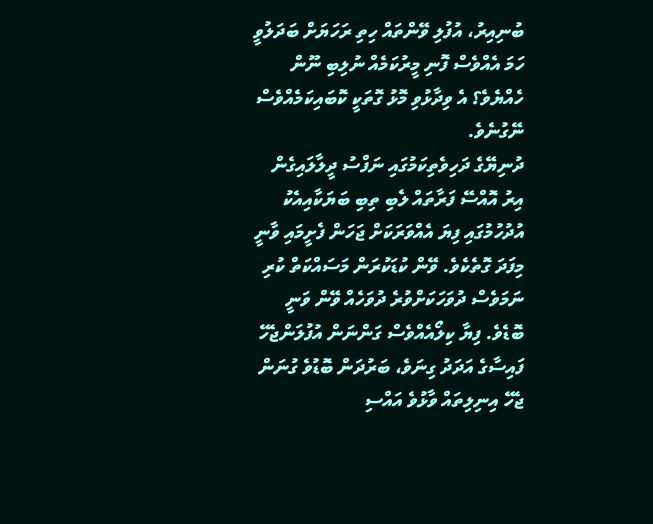ބުނިއިރު، އުފުލި ވޭންތައް ހިތި ރަހަޔަށް ބަދަލުވީ ހަމަ އެއްވެސް ފޮނި މީރުކަމެއް ނުލިބި ނޫން ހެއްޔެވެ؟ އެ ވިދާޅުވި މޮޅު ގޮތަކީ ކޮބައިކަމެއްވެސް ނޭގުނެވެ.
ދުނިޔޭގެ ދަހިވެތިކަމުގައި ނަފްސު ދީލާލައިގެން އިރު އޮއްސޭ ފަރާތައް ލެބި ތިބި ބަޔަކާއިއެކު އުދުހުމުގައި ފިޔަ އެއްވަރަކަށް ޖަހަން ފެށީމައި ވާނީ މިފަދަ ގޮތެކެވެ. ވޭން ކުޑަކުރަން މަސައްކަތް ކުރި ނަމަވެސް ދުވަހަކަށްވުރެ ދުވަހެއް ވޭން ވަނީ ބޮޑެވެ. ފިޔާ ކިލޯއެއްވެސް ގަންނަން އުފުލަންޖެހޭ ފައިސާގެ އަދަދު ގިނަވެ، ބަރުދަން ބޮޑުވެ ގުނަން ޖެހޭ އިނިލިތައް ވާޅުވެ އައްސި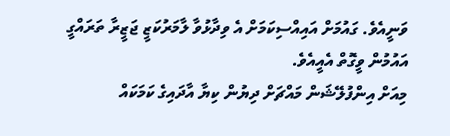ވަނީއެވެ. ގައުމަށް އައިއްސިކަމަށް އެ ވިދާޅުވާ ލާމަރުކަޒީ ޖަޒީރާ ތަރައްގީ އައުމުން ވީގޮތް އެއީއެވެ.
މިއަށް އިންފުލޭޝަން މައްޗަށް ދިޔުން ކިޔާ އާދައިގެ ކަމަކައް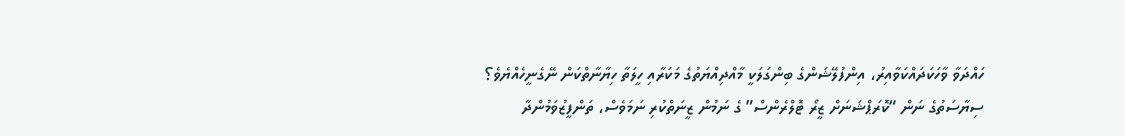ހައްދަވާ ވާހަކަދައްކަވާއިރު، އިންފުލޭޝަންގެ ބިންގަލަކީ މާއްދިއްޔަތުގެ މަކަރާއި ހީލަތާ ހިޔާނާތްކަން ނޭގެނީހެއްޔެވެ؟
ސިޔާސަތުގެ ނަން “ކޮރަޕްޝަނަށް ޒީރޯ ޓޮލްރެންސް” ގެ ނަމުން ޒީނަތްކުރި ނަމަވެސް، ތަންފީޒުވަމުންދާ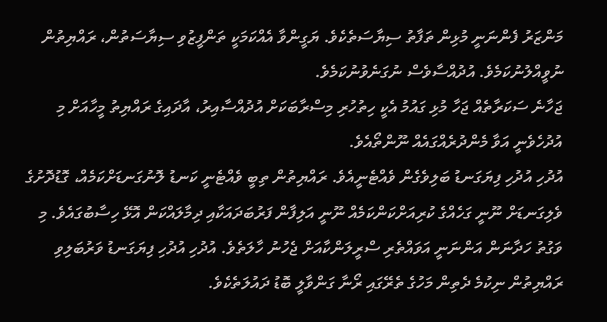މަންޒަރު ފެންނަނީ މުޅިން ތަފާތު ސިޔާސަތެކެވެ. ޔަގީންވާ އެއްކަމަކީ ތަންފީޒުވި ސިޔާސަތުން، ރައްޔިތުން ނުވީއްލުނުކަމެވެ. އުދުއްސާވެސް ނުގަނެވުނުކަމެވެ.
ޖަހާނެ ސަކަރާތެއް ޖަހާ މުޅި ގައުމު އެކީ ހިތުހުރި މިސްރާބަކަށް އުދުއްސާއިރު، އާދައިގެ ރައްޔިތު މީހާއަށް މި އުދުހެވެނީ އަވާ މެންދުރެއްގައެއް ނޫންތޯއެވެ.
އުދުހި އުދުހި ފިޔަގަނޑު ބަލިވެގެން ވެއްޓެނީއެވެ. ރައްޔިތުން ތިބީ ވެއްޓެނީ ކަނޑު ލޮނުގަނޑަށްކަމެއް، ގޮޑުދޮށުގެ ވެލިގަނޑަށް ނޫނީ ގަހެއްގެ ކުރިއަށްކަންކަމެއް ނޫނީ އަލިފާން ފަރުބަދައަކާއި ދިމާލައްކަން އޮޅޭ ހިސާބުގައެވެ. މި ވަގުތު ހަދާނަން އަންނަނީ އަވައްތެރި ސްރީލަންކާއަށް ޖެހުނު ހާލަތެވެ. އުދުހި އުދުހި ފިޔަގަނޑު ވަރުބަލިވި ރައްޔިތުން ނިކުމެ ދެތިން މަހުގެ ތެރޭގައި ރޯނާ ގަންވާލީ ބޮޑު ދައުލަތެކެވެ.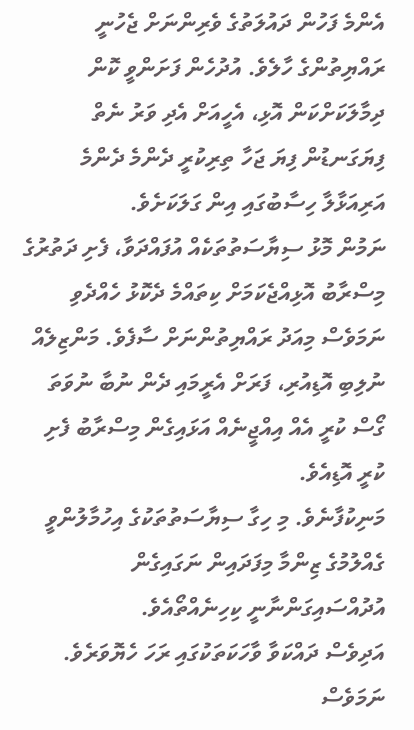އެންމެ ފަހުން ދައުލަތުގެ ވެރިންނަށް ޖެހުނީ ރައްޔިތުންގެ ހާލެވެ. އުދުހެން ފަށަންވީ ކޮން ދިމާލަކަށްކަން އޮޅި، އެހީއަށް އެދި ވަރު ނެތް ފިޔަގަނޑުން ފިޔަ ޖަހާ ތިރިކުރީ ދެންމެ ދެންމެ އަރިއަޅާލާ ހިސާބުގައި އިން ގަލަކަށެވެ.
ނަމުން މޮޅު ސިޔާސަތުތަކެއް އުފައްދަވާ، ފެށި ދަތުރުގެ މިސްރާބު އޮޅިއްޖެކަމަށް ކިތައްމެ ދެކޮޅު ހެއްދެވި ނަމަވެސް މިއަދު ރައްޔިތުންނަށް ސާފެވެ. މަންޒިލެއް ނުލިބި އޮޑިއުރި، ފަރަށް އެރީމައި ދެން ނުބާ ނުވަތަ ގޯސް ކުރީ އެއް އިއްޖީނެއް އަޅައިގެން މިސްރާބު ފެށި ކުރީ އޮޑިއެވެ.
މަނިކުފާނެވެ. މި ހިގާ ސިޔާސަތުތަކުގެ އިހުމާލުންވީ ގެއްލުމުގެ ޒިންމާ މިފަދައިން ނަގައިގެން އުދުއްސައިގަންނާނީ ކިހިނެއްތޯއެވެ.
އަދިވެސް ދައްކަވާ ވާހަކަތަކުގައި ރަހަ ހެޔޮވަރެވެ. ނަމަވެސް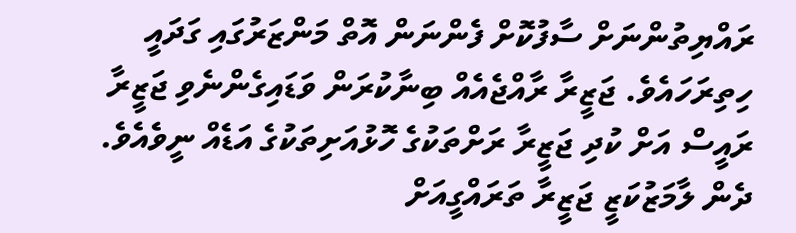ރައްޔިތުންނަށް ސާފުކޮށް ފެންނަން އޮތް މަންޒަރުގައި ގަދައީ ހިތިރަހައެވެ. ޖަޒީރާ ރާއްޖެއެއް ބިނާކުރަން ވަޑައިގެންނެވި ޖަޒީރާ ރައީސް އަށް ކުދި ޖަޒީރާ ރަށްތަކުގެ ހޮޅުއަށިތަކުގެ އަޑެއް ނީވެއެވެ. ދެން ލާމަޒުކަޒީ ޖަޒީރާ ތަރައްގީއަށް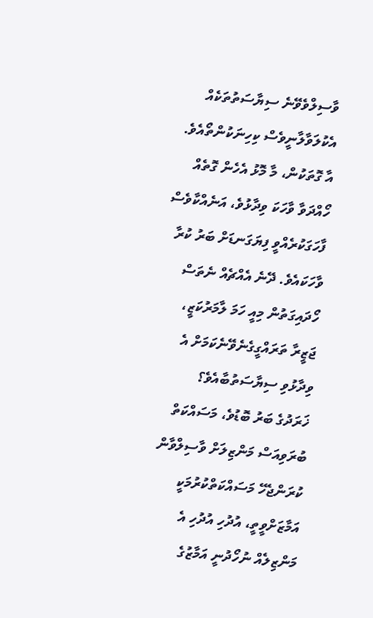ވާސިލްވެވޭނެ ސިޔާސަތުތަކެއް އެކުލަވާލާނީވެސް ކިހިނަކުންތޯއެވެ.
އާ ގޮތަކުން، މާ މޮޅު އެހެން ގޮތެއް ހޯއްދަވާ ވާހަކަ ވިދާޅުވެ، އަނެއްކާވެސް ފާހަގަކުރެއްވީ ފިޔަގަނޑަށް ބަރު ކުރާ ވާހަކައެވެ. ދޭނެ އެއްޗެއް ނެތަސް ހޯދައިގަތުން މިއީ ހަމަ ލާމަރުކަޒީ، ޖަޒީރާ ތަރައްގީގެނެވޭނެކަމަށް އެ ވިދާޅުވި ސިޔާސަތުބާއެވެ؟
ޚަރަދުގެ ބަރު ބޮޑުވެ، މަސައްކަތް ބުރަވިއަސް މަންޒިލަށް ވާސިލްވާން ކުރަންޖެހޭ މަސައްކަތްކުރުމަކީ އަމާޒަށްވީތީ، އުދުހި އުދުހި އެ މަންޒިލެއް ނުހޯދުނީ އަމާޒުގެ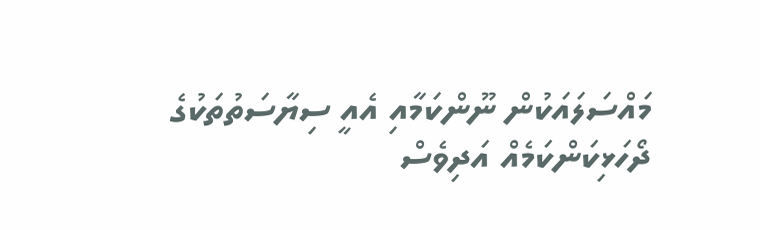މައްސަލައަކުން ނޫންކަމާއި އެއީ ސިޔާސަތުތަކުގެ ދޯހަޅިކަންކަމެއް އަދިވެސް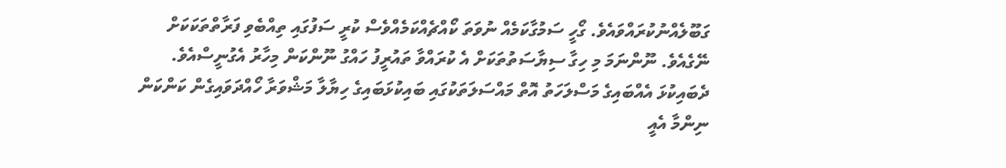ގަބޫލެއްނުކުރައްވައެވެ. ގޯހީ ސަމުގާކަމެއް ނުވަތަ ކޯއްޗެއްކަމެއްވެސް ކުރީ ސަފުގައި ތިއްބެވި ފަރާތްތަކަކަށް ނޭގެއެވެ. ނޫންނަމަ މި ހިގާ ސިޔާސަތުތަކަށް އެ ކުރައްވާ ތައުރީފު ހައްގު ނޫންކަން މިހާރު އެގުނީސްއެވެ. ދެބައިކުޅަ އެއްބައިގެ މަސްލަހަތު އޮތް މައްސަލަތަކުގައި ބައިކުޅަބައިގެ ހިޔާލާ މަޝްވަރާ ހޯއްދަވައިގެން ކަންކަން ނިންމާ އެއީ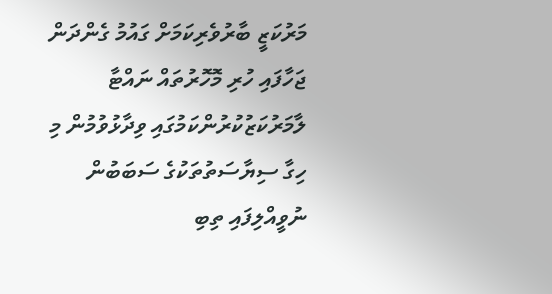މަރުކަޒީ ބާރުވެރިކަމަށް ގައުމު ގެންދަން ޖަހާފައި ހުރި މޮހޮރުތައް ނައްޓާ ލާމަރުކަޒުކުރުންކަމުގައި ވިދާޅުވުމުން މި ހިގާ ސިޔާސަތުތަކުގެ ސަބަބުން ނުވީއްލިފައި ތިބި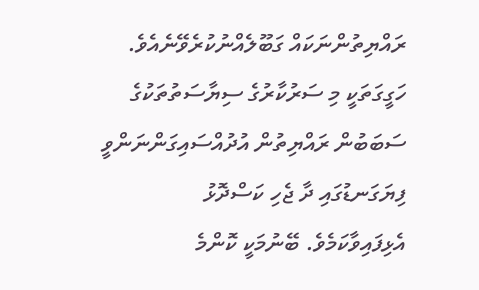ރައްޔިތުންނަކައް ގަބޫލެއްނުކުރެވޭނެއެވެ.
ހަގީގަތަކީ މި ސަރުކާރުގެ ސިޔާސަތުތަކުގެ ސަބަބުން ރައްޔިތުން އުދުއްސައިގަންނަންވީ ފިޔަގަނޑުގައި ދާ ޖެހި ކަސްދޮޅު އެޅިފައިވާކަމެވެ. ބޭނުމަކީ ކޮންމެ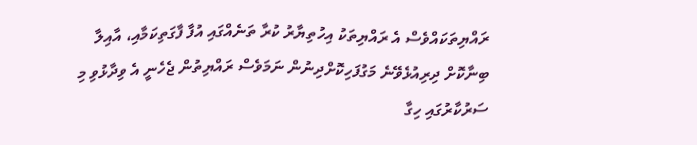ރައްޔިތަކައްވެސް އެ ރައްޔިތަކު އިހުތިޔާރު ކުރާ ތަނެއްގައި އުފާ ފާގަތިކަމާއި، އާއިލާ ބިނާކޮށް ދިރިއުޅެވޭނެ މަގުފަހިކޮށްދިނުން ނަމަވެސް ރައްޔިތުން ޖެހެނީ އެ ވިދާޅުވި މި ސަރުކާރުގައި ހިގާ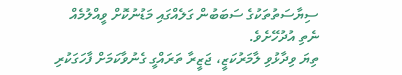ސިޔާސަތުތަކުގެ ސަބަބުން ގަލެއްގައި މަޑުނުކޮށް ވީއްލުމެއް ނެތި އުދުހޭށެވެ.
ތިޔަ ވިދާޅުވި ލާމަރުކަޒީ، ޖަޒީރާ ތަރައްގީ ގެނުވާކަމަށް ފާހަގަކުރި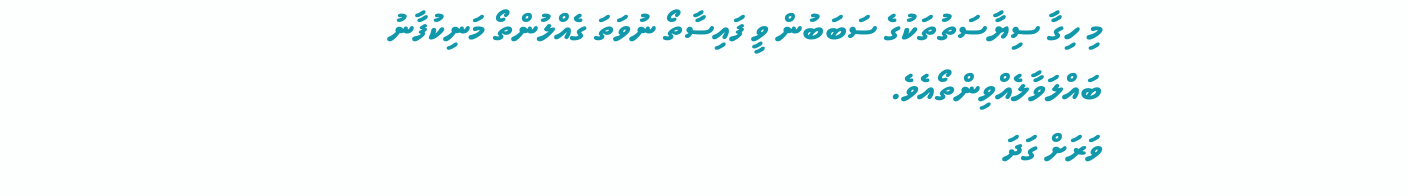މި ހިގާ ސިޔާސަތުތަކުގެ ސަބަބުން ވީ ފައިސާތޯ ނުވަތަ ގެއްލުންތޯ މަނިކުފާނު ބައްލަވާލެއްވިންތޯއެވެ.
ވަރަށް ގަދަ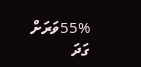55%ވަރަށް ގަދަ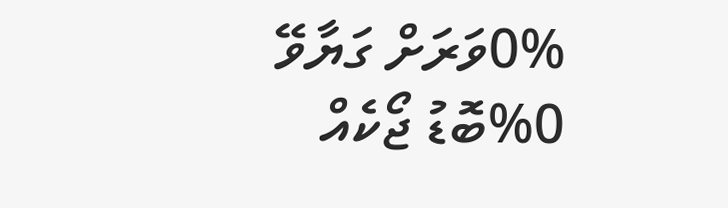0%ވަރަށް ގަޔާވޭ 0%ބޮޑު ޖޯކެއް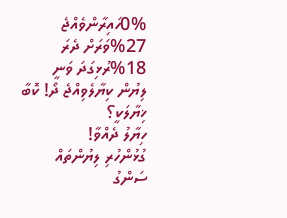0%ހައިރާންވެއްޖެ 27%ވަރަށް ދެރަ 18%ރުޅިގަދަ ވަނީ
ލިޔުން ކިޔާލެވިއްޖެ ދޯ! ކޮބާ ޚިޔާލަކީ؟
ހިޔާލު ދެއްވާ!
ގުޅުންހުރި ލިޔުންތައް
ސަންގު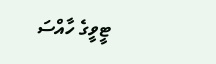ޓީވީގެ ހާއްސަ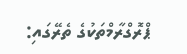ޕްރޮގްރާމްތަކުގެ ތެރޭގައި: